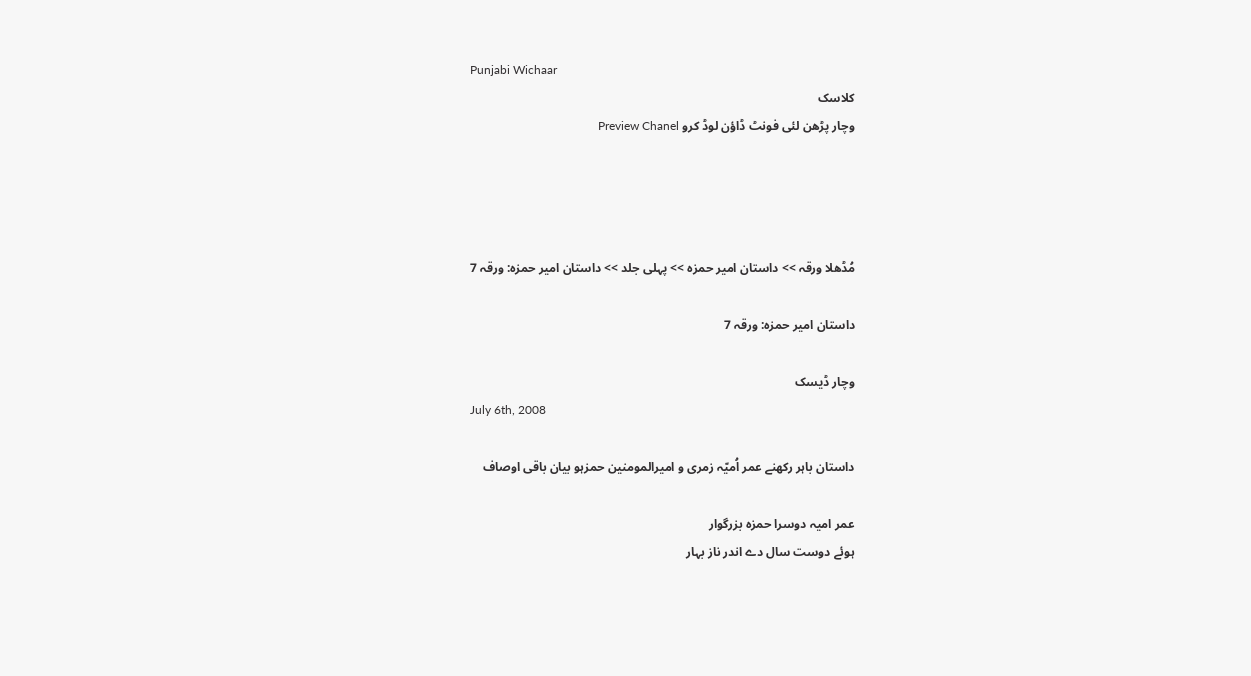Punjabi Wichaar
کلاسک
وچار پڑھن لئی فونٹ ڈاؤن لوڈ کرو Preview Chanel




مُڈھلا ورقہ >> داستان امیر حمزہ >> پہلی جلد >> داستان امیر حمزہ: ورقہ 7

داستان امیر حمزہ: ورقہ 7

وچار ڈیسک
July 6th, 2008

داستان باہر رکھنے عمر اُمیّہ زمری و امیرالمومنین حمزہو بیان باقی اوصاف

عمر امیہ دوسرا حمزہ بزرگوار
ہوئے دوست سال دے اندر ناز بہار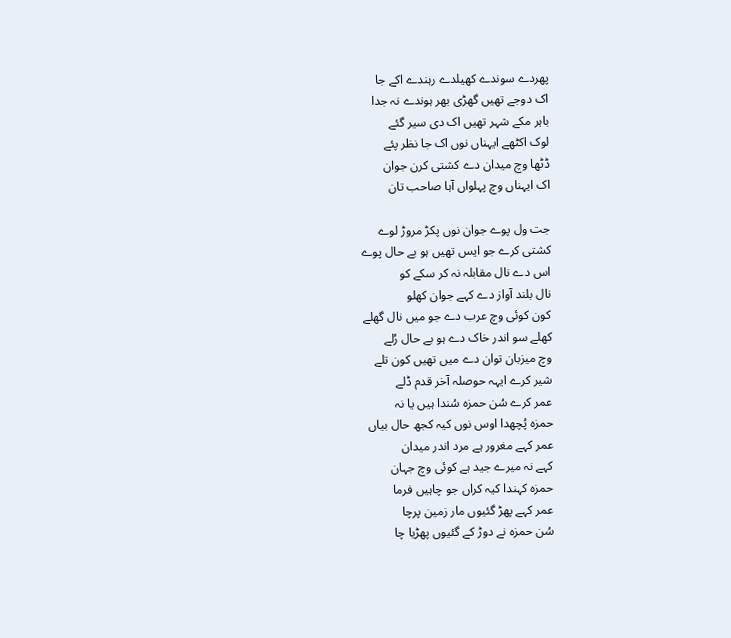پھردے سوندے کھیلدے رہندے اکے جا
اک دوجے تھیں گھڑی بھر ہوندے نہ جدا
باہر مکے شہر تھیں اک دی سیر گئے
لوک اکٹھے ایہناں نوں اک جا نظر پئے
ڈٹھا وچ میدان دے کشتی کرن جوان
اک ایہناں وچ پہلواں آہا صاحب تان

جت ول پوے جوان نوں پکڑ مروڑ لوے
کشتی کرے جو ایس تھیں ہو بے حال پوے
اس دے نال مقابلہ نہ کر سکے کو
نال بلند آواز دے کہے جوان کھلو
کون کوئی وچ عرب دے جو میں نال گھلے
کھلے سو اندر خاک دے ہو بے حال رُلے
وچ میزبان توان دے میں تھیں کون تلے
شیر کرے ایہہ حوصلہ آخر قدم ڈلے
عمر کرے سُن حمزہ سُندا ہیں یا نہ
حمزہ پُچھدا اوس نوں کیہ کجھ حال بیاں
عمر کہے مغرور ہے مرد اندر میدان
کہے نہ میرے جید ہے کوئی وچ جہان
حمزہ کہندا کیہ کراں جو چاہیں فرما
عمر کہے پھڑ گئیوں مار زمین پرچا
سُن حمزہ نے دوڑ کے گئیوں پھڑیا چا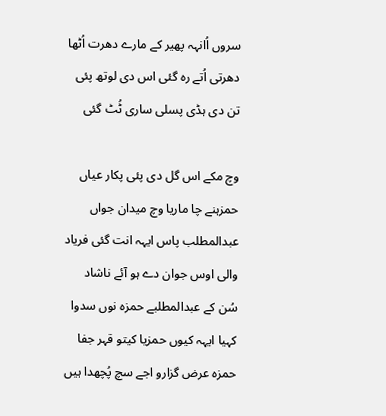سروں اُانہہ پھیر کے مارے دھرت اُٹھا
دھرتی اُتے رہ گئی اس دی لوتھ پئی
تن دی ہڈی پسلی ساری ٹُٹ گئی

وچ مکے اس گل دی پئی پکار عیاں
حمزہنے چا ماریا وچ میدان جواں
عبدالمطلب پاس ایہہ انت گئی فریاد
والی اوس جوان دے ہو آئے ناشاد
سُن کے عبدالمطلبے حمزہ نوں سدوا
کہیا ایہہ کیوں حمزیا کیتو قہر جفا
حمزہ عرض گزارو اجے سچ پُچھدا ہیں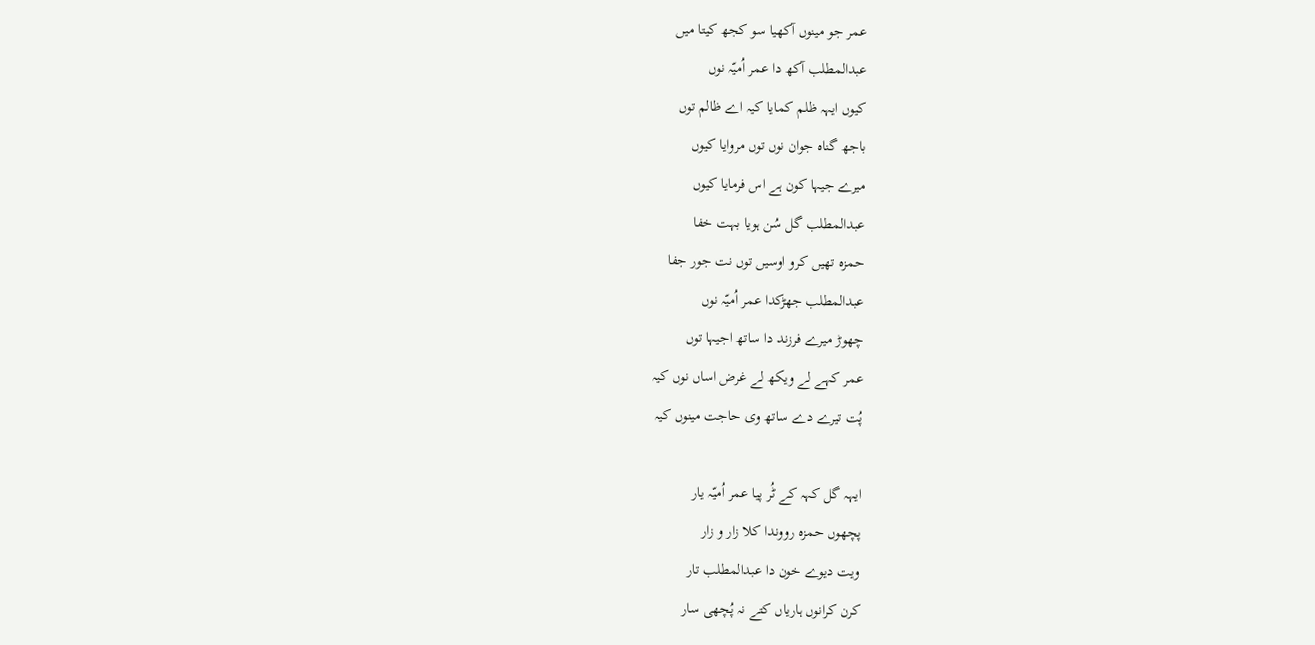عمر جو مینوں آکھیا سو کجھ کیتا میں
عبدالمطلب آکھ دا عمر اُمیّہ نوں
کیوں ایہہ ظلم کمایا کیہ اے ظالم توں
باجھ گناہ جوان نوں توں مروایا کیوں
میرے جیہا کون ہے اس فرمایا کیوں
عبدالمطلب گل سُن ہویا بہت خفا
حمزہ تھیں کرو اوسیں توں نت جور جفا
عبدالمطلب جھڑکدا عمر اُمیّہ نوں
چھوڑ میرے فرزند دا ساتھ اجیہا توں
عمر کہے لے ویکھ لے غرض اساں نوں کیہ
پُت تیرے دے ساتھ وی حاجت مینوں کیہ

ایہہ گل کہہ کے ٹُر پیا عمر اُمیّہ یار
پچھوں حمزہ رووندا کلا زار و زار
ویت دیوے خون دا عبدالمطلب تار
کرن کرانوں ہاریاں کتے نہ پُچھی سار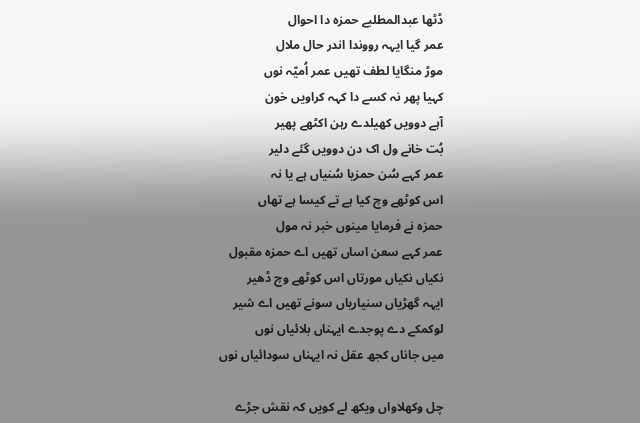ڈٹھا عبدالمطلبے حمزہ دا احوال
عمر گیا ایہہ رووندا اندر حال ملال
موڑ منگایا لطف تھیں عمر اُمیّہ نوں
کہیا پھر نہ کسے دا کہہ کراویں خون
آہے دوویں کھیلدے رہن اکٹھے پھیر
بُت خانے ول اک دن دوویں گئے دلیر
عمر کہے سُن حمزیا سُنیاں ہے یا نہ
اس کوٹھے وچ کیا ہے تے کیسا ہے تھاں
حمزہ نے فرمایا مینوں خبر نہ مول
عمر کہے سعن اساں تھیں اے حمزہ مقبول
نکیاں نکیاں مورتاں اس کوٹھے وچ ڈھیر
ایہہ گھڑیاں سنیاریاں سونے تھیں اے شیر
لوکمکے دے پوجدے ایہناں بلائیاں نوں
میں جاناں کجھ عقل نہ ایہناں سودائیاں نوں

چل وکھلاواں ویکھ لے کویں کہ نقش جڑے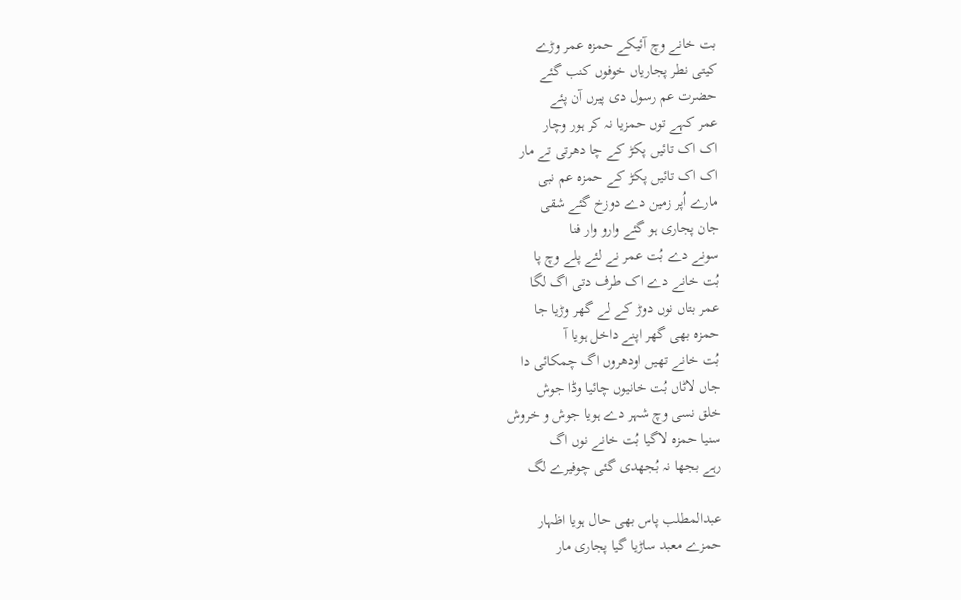بت خانے وچ آئیکے حمزہ عمر وڑے
کیتی نطر پجاریاں خوفوں کنب گئے
حضرت عم رسول دی پیرں آن پئے
عمر کہے توں حمزیا نہ کر ہور وچار
اک اک تائیں پکڑ کے چا دھرتی تے مار
اک اک تائیں پکڑ کے حمزہ عم نبی
مارے اُپر زمین دے دوزخ گئے شقی
جان پجاری ہو گئے وارو وار فنا
سونے دے بُت عمر نے لئے پلے وچ پا
بُت خانے دے اک طرف دتی اگ لگا
عمر بتاں نوں دوڑ کے لے گھر وڑیا جا
حمزہ بھی گھر اپنے داخل ہویا آ
بُت خانے تھیں اودھروں اگ چمکائی دا
جاں لاٹاں بُت خانیوں چائیا وڈا جوش
خلق نسی وچ شہر دے ہویا جوش و خروش
سنیا حمزہ لاگیا بُت خانے نوں اگ
رہے بجھا نہ بُجھدی گئی چوفیرے لگ

عبدالمطلب پاس بھی حال ہویا اظہار
حمزے معبد ساڑیا گیا پجاری مار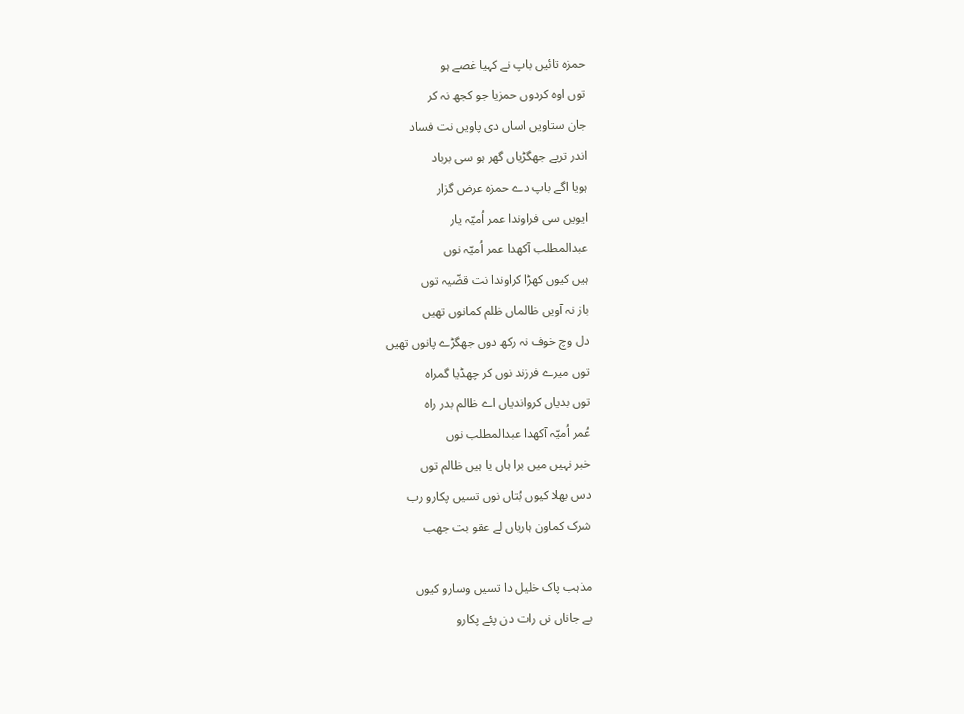حمزہ تائیں باپ نے کہیا غصے ہو
توں اوہ کردوں حمزیا جو کجھ نہ کر
جان ستاویں اساں دی پاویں نت فساد
اندر تریے جھگڑیاں گھر ہو سی برباد
ہویا اگے باپ دے حمزہ عرض گزار
ایویں سی فراوندا عمر اُمیّہ یار
عبدالمطلب آکھدا عمر اُمیّہ نوں
ہیں کیوں کھڑا کراوندا نت قضّیہ توں
باز نہ آویں ظالماں ظلم کمانوں تھیں
دل وچ خوف نہ رکھ دوں جھگڑے پانوں تھیں
توں میرے فرزند نوں کر چھڈیا گمراہ
توں بدیاں کرواندیاں اے ظالم بدر راہ
عُمر اُمیّہ آکھدا عبدالمطلب نوں
خبر نہیں میں برا ہاں یا ہیں ظالم توں
دس بھلا کیوں بُتاں نوں تسیں پکارو رب
شرک کماون ہاریاں لے عقو بت جھب

مذہب پاک خلیل دا تسیں وسارو کیوں
بے جاناں نں رات دن پئے پکارو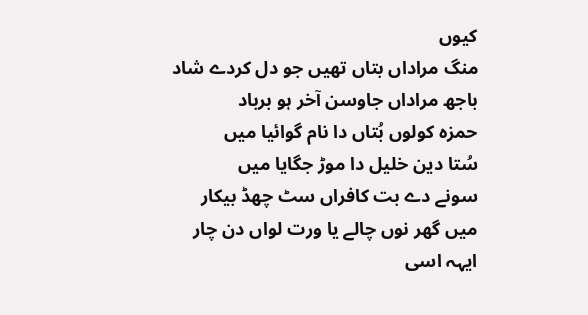کیوں
منگ مراداں بتاں تھیں جو دل کردے شاد
باجھ مراداں جاوسن آخر ہو برباد
حمزہ کولوں بُتاں دا نام گوائیا میں
سُتا دین خلیل دا موڑ جگایا میں
سونے دے بت کافراں سٹ چھڈ بیکار
میں گھر نوں چالے یا ورت لواں دن چار
ایہہ اسی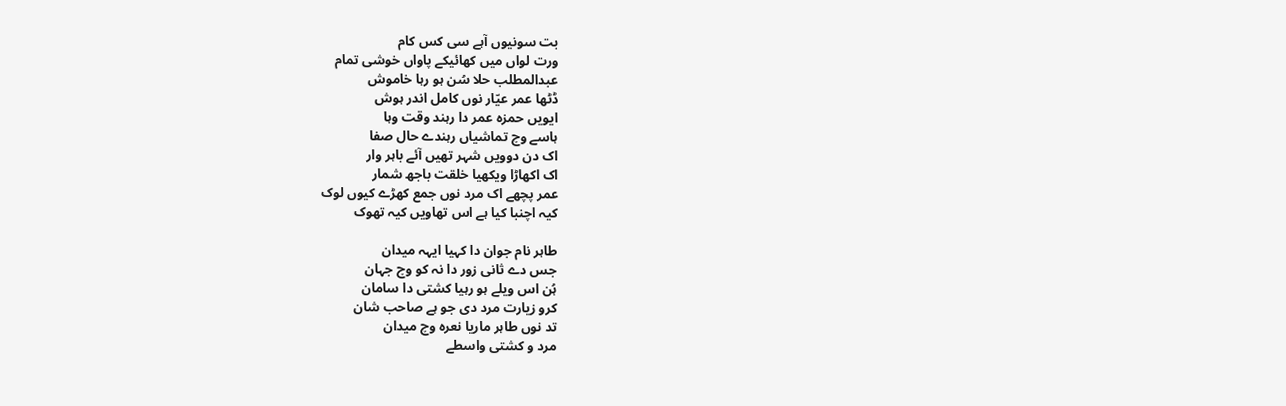بت سونیوں آہے سی کس کام
ورت لواں میں کھائیکے پاواں خوشی تمام
عبدالمطلب حلا سُن ہو رہا خاموش
ڈٹھا عمر عیّار نوں کامل اندر ہوش
ایویں حمزہ عمر دا رہند وقت وہا
ہاسے وچ تماشیاں رہندے حال صفا
اک دن دوویں شہر تھیں آئے باہر وار
اک اکھاڑا ویکھیا خلقت باجھ شمار
عمر پچھے اک مرد نوں جمع کھڑے کیوں لوک
کیہ اچنبا کیا ہے اس تھاویں کیہ تھوک

طاہر نام جوان دا کہیا ایہہ میدان
جس دے ثانی زور دا نہ کو وچ جہان
ہُن اس ویلے ہو رہیا کشتی دا سامان
کرو زیارت مرد دی جو ہے صاحب شان
تد نوں طاہر ماریا نعرہ وچ میدان
مرد و کشتی واسطے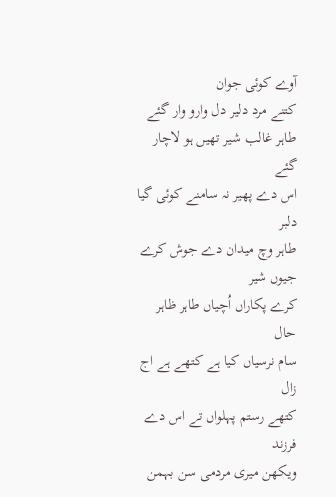آوے کوئی جوان
کتنے مرد دلیر دل وارو وار گئے
طاہر غالب شیر تھیں ہو لاچار گئے
اس دے پھیر نہ سامنے کوئی گیا دلبر
طاہر وچ میدان دے جوش کرے جیوں شیر
کرے پکاراں اُچیاں طاہر ظاہر حال
سام نرسیاں کیا ہے کتھے ہے اج زال
کتھے رستم پہلواں تے اس دے فرزند
ویکھن میری مردمی سن بہمن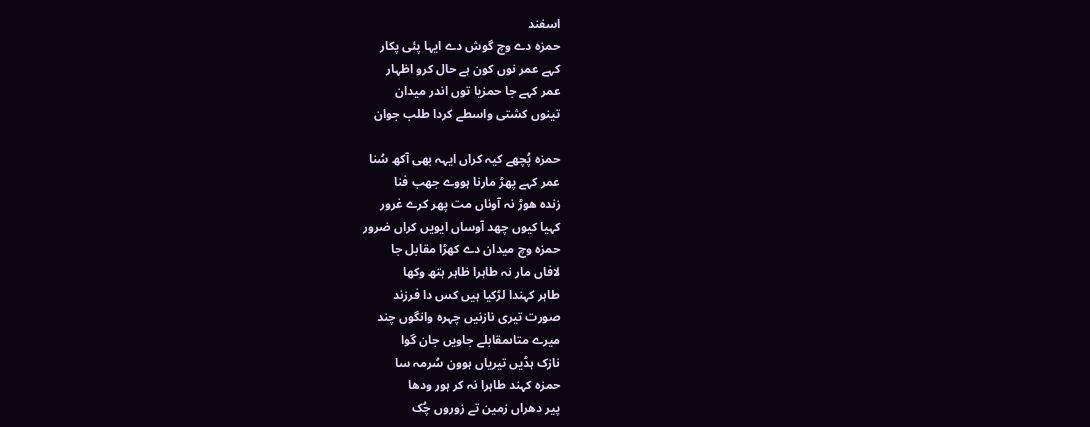اسفند
حمزہ دے وچ گوش دے ایہا پئی پکار
کہے عمر نوں کون ہے حال کرو اظہار
عمر کہے جا حمزیا توں اندر میدان
تینوں کشتی واسطے کردا طلب جوان

حمزہ پُچھے کیہ کراں ایہہ بھی آکھ سُنا
عمر کہے پھڑ مارنا ہووے جھب فنا
زندہ ھوڑ نہ آوناں مت پھر کرے غرور
کہیا کیوں چھد آوساں ایویں کراں ضرور
حمزہ وچ میدان دے کھڑا مقابل جا
لافاں مار نہ طاہرا ظاہر ہتھ وکھا
طاہر کہندا لڑکیا ہیں کس دا فرزند
صورت تیری نازنیں چہرہ وانگوں چند
میرے متاںمقابلے جاویں جان گوا
نازک ہڈیں تیریاں ہوون سُرمہ سا
حمزہ کہند طاہرا نہ کر ہور ودھا
پیر دھراں زمین تے زوروں چُک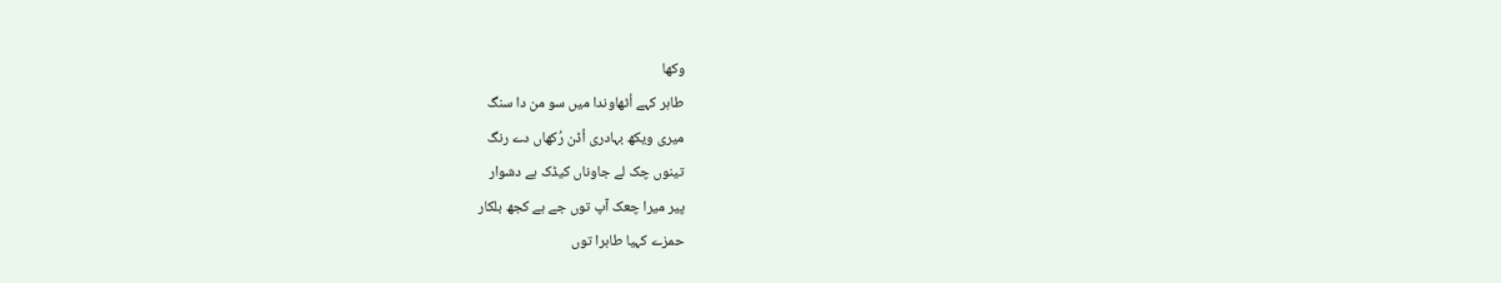وکھا
طاہر کہے اُٹھاوندا میں سو من دا سنگ
میری ویکھ بہادری اُڈن رُکھاں دے رنگ
تینوں چک لے جاوناں کیڈک ہے دشوار
پیر میرا چعک آپ توں جے ہے کجھ بلکار
حمزے کہیا طاہرا توں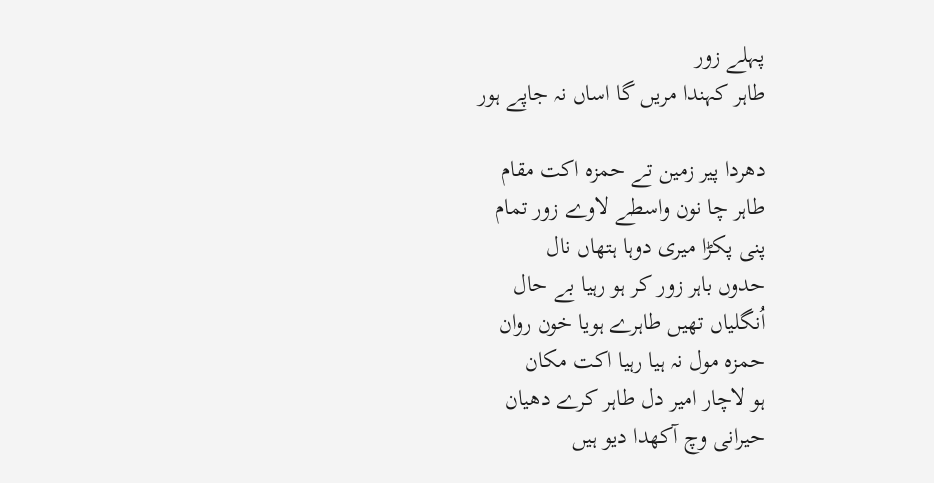پہلے زور
طاہر کہندا مریں گا اساں نہ جاپے ہور

دھردا پیر زمین تے حمزہ اکت مقام
طاہر چا نون واسطے لاوے زور تمام
پنی پکڑا میری دوہا ہتھاں نال
حدوں باہر زور کر ہو رہیا بے حال
اُنگلیاں تھیں طاہرے ہویا خون روان
حمزہ مول نہ ہیا رہیا اکت مکان
ہو لاچار امیر دل طاہر کرے دھیان
حیرانی وچ آکھدا دیو ہیں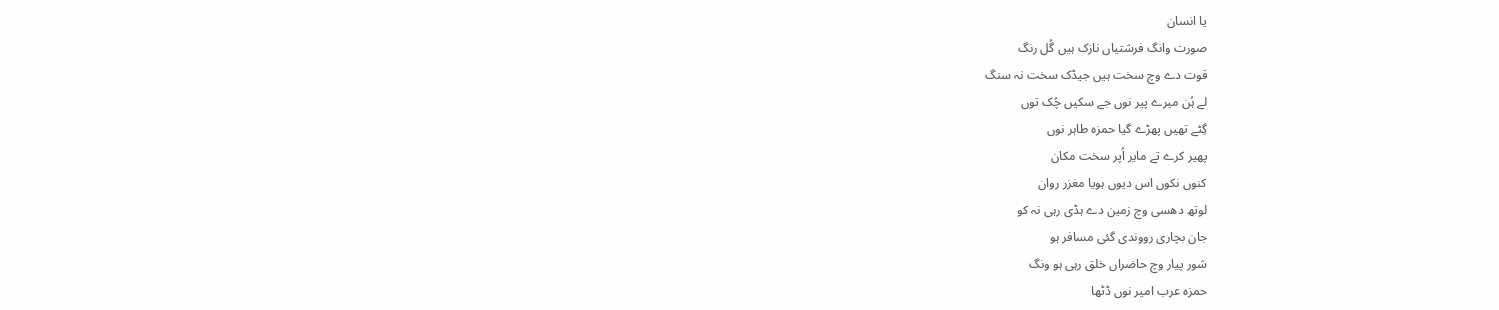یا انسان
صورت وانگ فرشتیاں نازک ہیں گُل رنگ
قوت دے وچ سخت ہیں جیڈک سخت نہ سنگ
لے ہُن میرے پیر نوں جے سکیں چُک توں
گِٹے تھیں پھڑے گیا حمزہ طاہر نوں
پھیر کرے تے مایر اُپر سخت مکان
کنوں نکوں اس دیوں ہویا مغزر روان
لوتھ دھسی وچ زمین دے ہڈی رہی نہ کو
جان بچاری رووندی گئی مسافر ہو
شور پیار وچ حاضراں خلق رہی ہو ونگ
حمزہ عرب امیر نوں ڈٹھا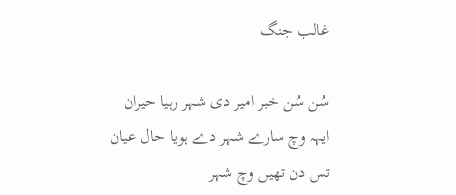غالب جنگ

سُن سُن خبر امیر دی شہر رہیا حیران
ایہہ وچ سارے شہر دے ہویا حال عیان
تس دن تھیں وچ شہر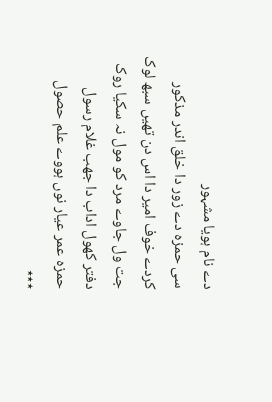دے نام ہویا مشہور
سی حمزہ دے زور دا خلق اندر مذکور
کردے خوف امیر دا اس دن تھیں سبھ لوک
جت ول جاوے مرد کو مول نہ سکیا روک
دفتر کھول اداب دا جھب غلام رسول
حمزہ عمر عیار نوں ہووے علم حصول
٭٭٭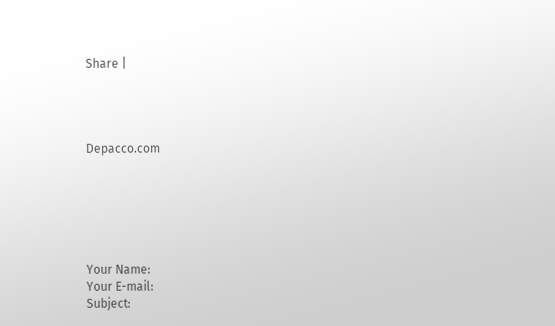Share |




Depacco.com






Your Name:
Your E-mail:
Subject: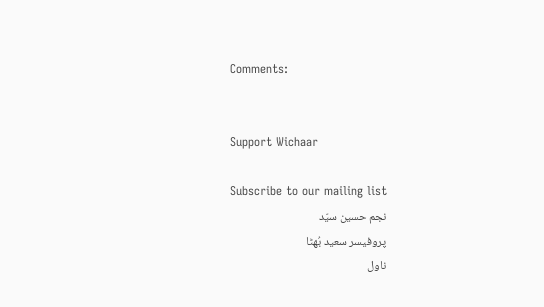Comments:


Support Wichaar

Subscribe to our mailing list
نجم حسین سیّد
پروفیسر سعید بُھٹا
ناول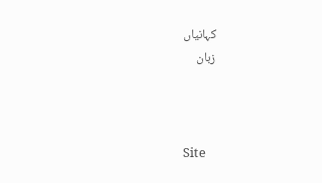کہانیاں
زبان



Site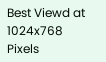Best Viewd at 1024x768 Pixels